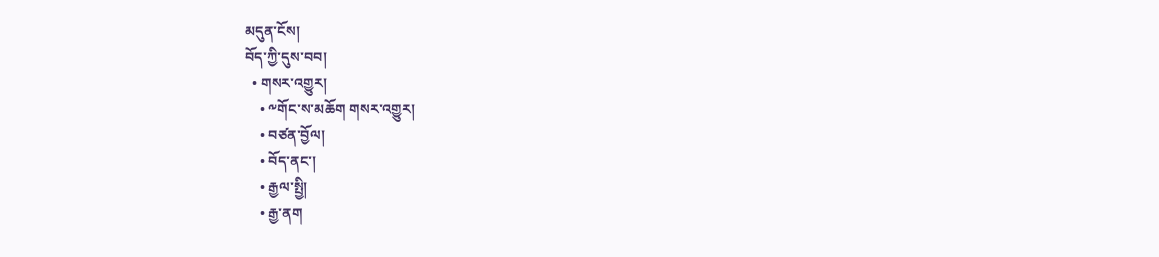མདུན་ངོས།
བོད་ཀྱི་དུས་བབ།
  • གསར་འགྱུར།
    • ༸གོང་ས་མཆོག གསར་འགྱུར།
    • བཙན་བྱོལ།
    • བོད་ནང་།
    • རྒྱལ་སྤྱི།
    • རྒྱ་ནག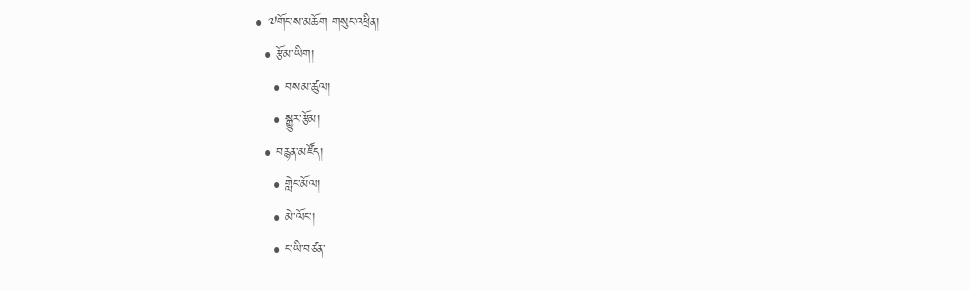• ༧གོང་ས་མཆོག གསུང་འཕྲིན།
  • རྩོམ་ཡིག།
    • བསམ་ཚུལ།
    • སྒྱུར་རྩོམ།
  • བརྙན་མཛོད།
    • གླེང་མོལ།
    • མེ་ལོང་།
    • ང་ཡི་བཙན་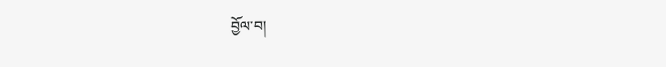བྱོལ་བ།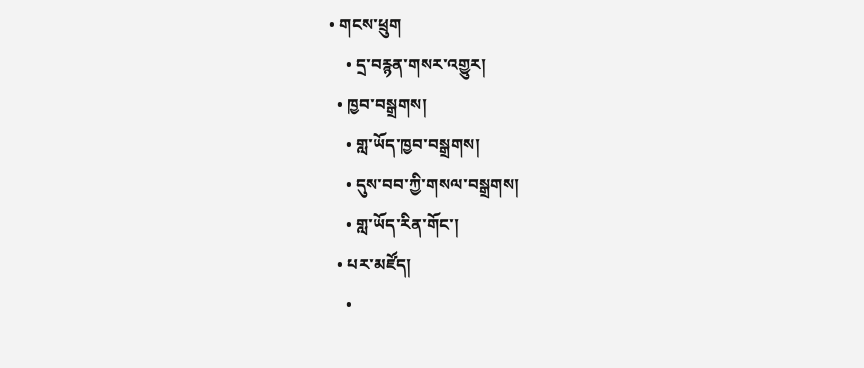• གངས་ཕྲུག
    • དྲ་བརྙན་གསར་འགྱུར།
  • ཁྱབ་བསྒྲགས།
    • གླ་ཡོད་ཁྱབ་བསྒྲགས།
    • དུས་བབ་ཀྱི་གསལ་བསྒྲགས།
    • གླ་ཡོད་རིན་གོང་།
  • པར་མཛོད།
    •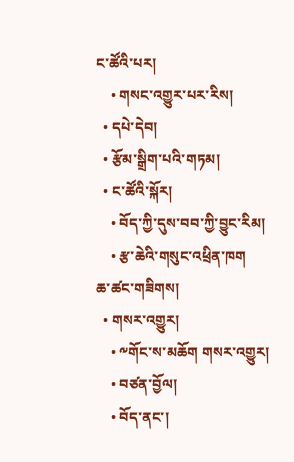ང་ཚོའི་པར།
    • གསང་འགྱུར་པར་རིས།
  • དཔེ་དེབ།
  • རྩོམ་སྒྲིག་པའི་གཏམ།
  • ང་ཚོའི་སྐོར།
    • བོད་ཀྱི་དུས་བབ་ཀྱི་བྱུང་རིམ།
    • རྩ་ཆེའི་གསུང་འཕྲིན་ཁག
ཆ་ཚང་གཟིགས།
  • གསར་འགྱུར།
    • ༸གོང་ས་མཆོག གསར་འགྱུར།
    • བཙན་བྱོལ།
    • བོད་ནང་།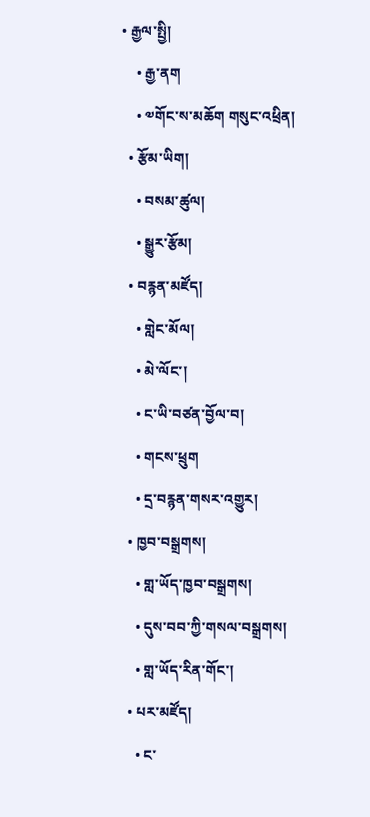• རྒྱལ་སྤྱི།
    • རྒྱ་ནག
    • ༧གོང་ས་མཆོག གསུང་འཕྲིན།
  • རྩོམ་ཡིག།
    • བསམ་ཚུལ།
    • སྒྱུར་རྩོམ།
  • བརྙན་མཛོད།
    • གླེང་མོལ།
    • མེ་ལོང་།
    • ང་ཡི་བཙན་བྱོལ་བ།
    • གངས་ཕྲུག
    • དྲ་བརྙན་གསར་འགྱུར།
  • ཁྱབ་བསྒྲགས།
    • གླ་ཡོད་ཁྱབ་བསྒྲགས།
    • དུས་བབ་ཀྱི་གསལ་བསྒྲགས།
    • གླ་ཡོད་རིན་གོང་།
  • པར་མཛོད།
    • ང་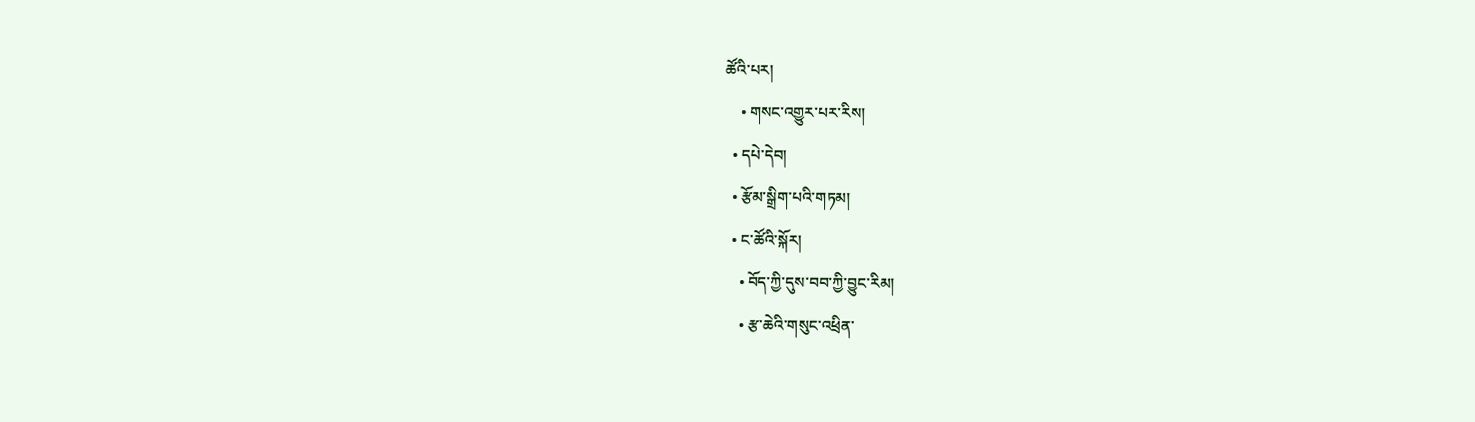ཚོའི་པར།
    • གསང་འགྱུར་པར་རིས།
  • དཔེ་དེབ།
  • རྩོམ་སྒྲིག་པའི་གཏམ།
  • ང་ཚོའི་སྐོར།
    • བོད་ཀྱི་དུས་བབ་ཀྱི་བྱུང་རིམ།
    • རྩ་ཆེའི་གསུང་འཕྲིན་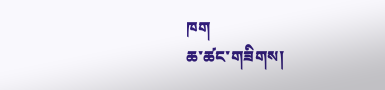ཁག
ཆ་ཚང་གཟིགས།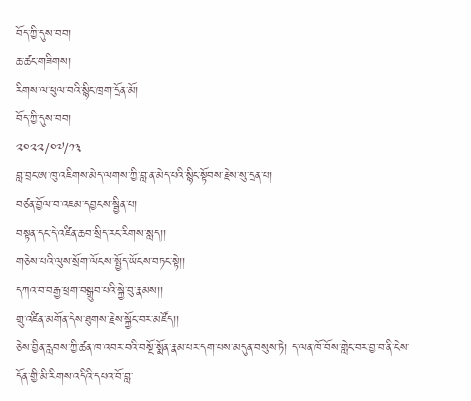བོད་ཀྱི་དུས་བབ།
ཆ་ཚང་གཟིགས།
རིགས་ལ་ཕུལ་བའི་སྙིང་ཁྲག་དྲོན་མོ།
བོད་ཀྱི་དུས་བབ།
༢༠༢༢/༠༧/༡༣
བླ་བྲང་ཨ་ཁུ་འཇིགས་མེད་ལགས་ཀྱི་བླ་ན་མེད་པའི་སྙིང་སྟོབས་རྗེས་སུ་དྲན་པ།
བཙན་བྱོལ་བ་འཇམ་དབྱངས་སྦྱིན་པ།
བསྟན་དང་དེ་འཛིན་ཆབ་སྲིད་རང་རིགས་སླད།།
གཅེས་པའི་ལུས་སྲོག་ལོངས་སྤྱོད་ཡོངས་བཏང་སྟེ།།
དཀའ་བ་བརྒྱ་ཕྲག་བསྒྲུབ་པའི་སྐྱེ་བུ་རྣམས།།
གྲུ་འཛིན་མགོན་དེས་ཐུགས་རྗེས་སྐྱོང་བར་མཛོད།།
ཅེས་བྱིན་རླབས་ཀྱི་ཚན་ཁ་འབར་བའི་བསྔོ་སྨོན་རྣམ་པར་དག་པས་མདུན་བསུས་ཏེ། ད་ལན་ཁོ་བོས་གླེང་བར་བྱ་བ་ནི་ངེས་དོན་གྱི་མི་རིགས་འདིའི་དཔའ་བོ་བླ་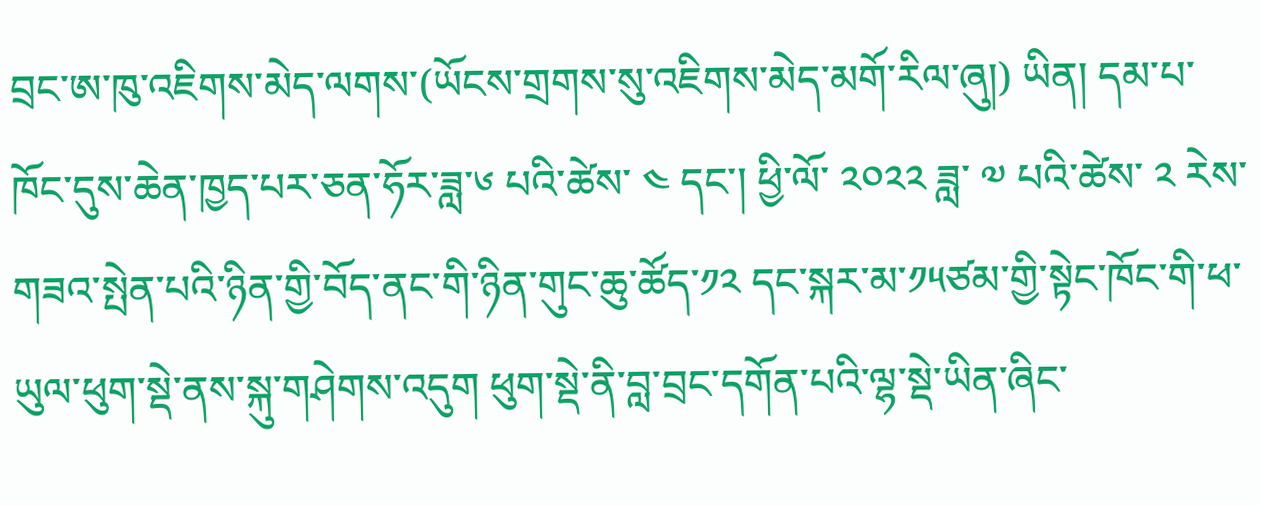བྲང་ཨ་ཁུ་འཇིགས་མེད་ལགས་(ཡོངས་གྲགས་སུ་འཇིགས་མེད་མགོ་རིལ་ཞུ།) ཡིན། དམ་པ་ཁོང་དུས་ཆེན་ཁྱད་པར་ཅན་ཧོར་ཟླ་༦ པའི་ཚེས་ ༤ དང་། ཕྱི་ལོ་ ༢༠༢༢ ཟླ་ ༧ པའི་ཚེས་ ༢ རེས་གཟའ་སྤེན་པའི་ཉིན་གྱི་བོད་ནང་གི་ཉིན་གུང་ཆུ་ཚོད་༡༢ དང་སྐར་མ་༡༥ཙམ་གྱི་སྟེང་ཁོང་གི་ཕ་ཡུལ་ཕུག་སྡེ་ནས་སྐུ་གཤེགས་འདུག ཕུག་སྡེ་ནི་བླ་བྲང་དགོན་པའི་ལྷ་སྡེ་ཡིན་ཞིང་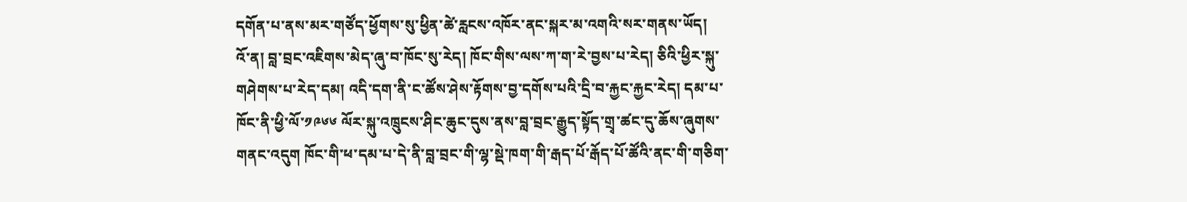དགོན་པ་ནས་མར་གཙོད་ཕྱོགས་སུ་ཕྱིན་ཚེ་རླངས་འཁོར་ནང་སྐར་མ་འགའི་སར་གནས་ཡོད།
འོ་ན། བླ་བྲང་འཇིགས་མེད་ཞུ་བ་ཁོང་སུ་རེད། ཁོང་གིས་ལས་ཀ་ག་རེ་བྱས་པ་རེད། ཅིའི་ཕྱིར་སྐུ་གཤེགས་པ་རེད་དམ། འདི་དག་ནི་ང་ཚོས་ཤེས་རྟོགས་བྱ་དགོས་པའི་དྲི་བ་རྐྱང་རྐྱང་རེད། དམ་པ་ཁོང་ནི་ཕྱི་ལོ་༡༩༦༦ ལོར་སྐུ་འཁྲུངས་ཤིང་ཆུང་དུས་ནས་བླ་བྲང་རྒྱུད་སྟོད་གྲྭ་ཚང་དུ་ཆོས་ཞུགས་གནང་འདུག ཁོང་གི་ཕ་དམ་པ་དེ་ནི་བླ་བྲང་གི་ལྷ་སྡེ་ཁག་གི་རྒད་པོ་རྒོད་པོ་ཚོའི་ནང་གི་གཅིག་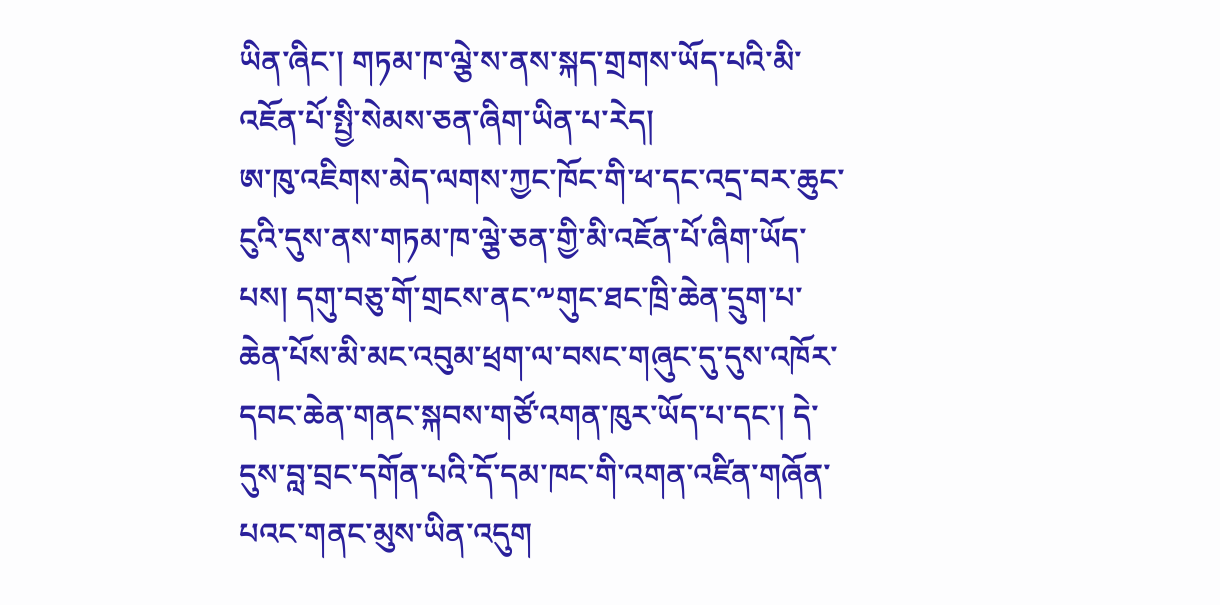ཡིན་ཞིང་། གཏམ་ཁ་ལྕེ་ས་ནས་སྐད་གྲགས་ཡོད་པའི་མི་འཇོན་པོ་སྤྱི་སེམས་ཅན་ཞིག་ཡིན་པ་རེད།
ཨ་ཁུ་འཇིགས་མེད་ལགས་ཀྱང་ཁོང་གི་ཕ་དང་འདྲ་བར་ཆུང་ངུའི་དུས་ནས་གཏམ་ཁ་ལྕེ་ཅན་གྱི་མི་འཇོན་པོ་ཞིག་ཡོད་པས། དགུ་བཅུ་གོ་གྲངས་ནང་༸གུང་ཐང་ཁྲི་ཆེན་དྲུག་པ་ཆེན་པོས་མི་མང་འབུམ་ཕྲག་ལ་བསང་གཞུང་དུ་དུས་འཁོར་དབང་ཆེན་གནང་སྐབས་གཙོ་འགན་ཁུར་ཡོད་པ་དང་། དེ་དུས་བླ་བྲང་དགོན་པའི་དོ་དམ་ཁང་གི་འགན་འཛིན་གཞོན་པའང་གནང་མུས་ཡིན་འདུག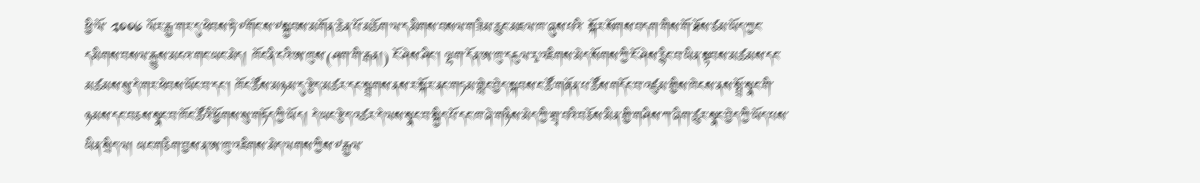ཕྱི་ལོ་ ༢༠༠༦ ལོར་རྒྱ་གར་དུ་ཕེབས་ཏེ་༸གོང་ས་༸སྐྱབས་མགོན་ཆེན་པོ་མཆོག་ལ་དམིགས་བསལ་གཟིམ་ཆུང་མཇལ་ཁ་ཞུས་པའི་ སྐོར་སོགས་བདག་གིས་གོ་ཐོས་ཙམ་ཡོད་ཀྱང་དམིགས་བསལ་རྒྱུས་མངའ་གང་ཡང་མེད། ཁོང་ནི་ངའི་ཨ་ཁུས་(ཤག་གི་རྒན།) ངོ་ཤེས་ཤིང་། ལྷག་དོན་ཨ་ཁུ་དངུལ་རྭ་འཇིགས་མེད་སོགས་ཀྱི་ངོ་ཤེས་རྙིང་བ་ཡིན་སྟབས་མཚམས་དང་མཚམས་སུ་དེ་གར་ཕེབས་ཡོང་བ་དང་། ཁོང་ཚོས་མཉམ་དུ་རྩེད་མཚར་དང་སྦྲགས་ནས་ར་སྐོར་ནང་གཏམ་གླེང་བྱེད་སྐབས་ང་ཚོ་གཞོན་པ་ཚོས་གདོང་བ་འཛུམ་གྱིས་ཁེངས་ནས་སྤྲོ་སྣང་གི་ཉམས་དང་བཅས་སྣང་བ་ཁོང་ཚོའི་ཕྱོགས་སུ་གཏོད་ཀྱི་ཡོད། དེ་ཡང་རྩེད་འཚར་དེ་ལས་སྣང་བ་སྐྱིད་པོ་དང་ཁ་ཞེ་གཉིས་མེད་ཀྱི་གྲྭ་བའི་བཅོས་མིན་གྱི་གཤིས་ཀ་ཞིག་ཚུར་སྣང་བྱེད་ཀྱི་ཡོད་པས་ཡིན་སྲིད་ལ། ཡང་གཅིག་བྱས་ན་ཨ་ཁུ་འཇིགས་མེད་ལགས་ཀྱིས་༸རྒྱལ་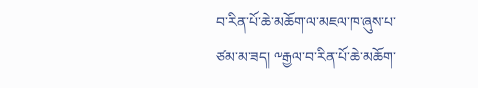བ་རིན་པོ་ཆེ་མཆོག་ལ་མཇལ་ཁ་ཞུས་པ་ཙམ་མ་ཟད། ༸རྒྱལ་བ་རིན་པོ་ཆེ་མཆོག་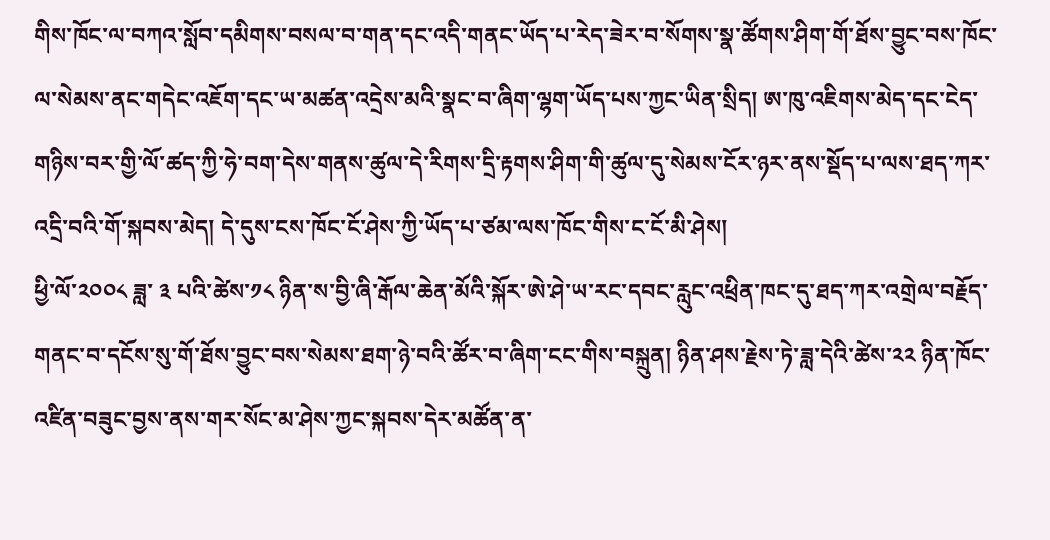གིས་ཁོང་ལ་བཀའ་སློབ་དམིགས་བསལ་བ་གན་དང་འདི་གནང་ཡོད་པ་རེད་ཟེར་བ་སོགས་སྣ་ཚོགས་ཤིག་གོ་ཐོས་བྱུང་བས་ཁོང་ལ་སེམས་ནང་གདེང་འཇོག་དང་ཡ་མཚན་འདྲེས་མའི་སྣང་བ་ཞིག་ལྷག་ཡོད་པས་ཀྱང་ཡིན་སྲིད། ཨ་ཁུ་འཇིགས་མེད་དང་ངེད་གཉིས་བར་གྱི་ལོ་ཚད་ཀྱི་ཧེ་བག་དེས་གནས་ཚུལ་དེ་རིགས་དྲི་རྟགས་ཤིག་གི་ཚུལ་དུ་སེམས་ངོར་ཉར་ནས་སྡོད་པ་ལས་ཐད་ཀར་འདྲི་བའི་གོ་སྐབས་མེད། དེ་དུས་ངས་ཁོང་ངོ་ཤེས་ཀྱི་ཡོད་པ་ཙམ་ལས་ཁོང་གིས་ང་ངོ་མི་ཤེས།
ཕྱི་ལོ་༢༠༠༨ ཟླ་ ༣ པའི་ཚེས་༡༨ ཉིན་ས་བྱི་ཞི་རྒོལ་ཆེན་མོའི་སྐོར་ཨེ་ཤེ་ཡ་རང་དབང་རླུང་འཕྲིན་ཁང་དུ་ཐད་ཀར་འགྲེལ་བརྗོད་གནང་བ་དངོས་སུ་གོ་ཐོས་བྱུང་བས་སེམས་ཐག་ཉེ་བའི་ཚོར་བ་ཞིག་ངང་གིས་བསྐྲུན། ཉིན་ཤས་རྗེས་ཏེ་ཟླ་དེའི་ཚེས་༢༢ ཉིན་ཁོང་འཛིན་བཟུང་བྱས་ནས་གར་སོང་མ་ཤེས་ཀྱང་སྐབས་དེར་མཚོན་ན་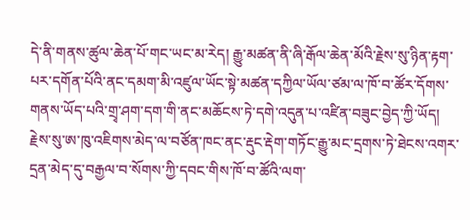དེ་ནི་གནས་ཚུལ་ཆེན་པོ་གང་ཡང་མ་རེད། རྒྱུ་མཚན་ནི་ཞི་རྒོལ་ཆེན་མོའི་རྗེས་སུ་ཉིན་རྟག་པར་དགོན་པོའི་ནང་དམག་མི་འཛུལ་ཡོང་སྟེ་མཚན་དཀྱིལ་ཡོལ་ཙམ་ལ་ཁོ་བ་ཚོར་དོགས་གནས་ཡོད་པའི་གྲྭ་ཤག་དག་གི་ནང་མཆོངས་ཏེ་དགེ་འདུན་པ་འཛིན་བཟུང་བྱེད་ཀྱི་ཡོད།
རྗེས་སུ་ཨ་ཁུ་འཇིགས་མེད་ལ་བཙོན་ཁང་ནང་རྡུང་རྡེག་གཏོང་རྒྱུ་མང་དྲགས་ཏེ་ཐེངས་འགར་དྲན་མེད་དུ་བརྒྱལ་བ་སོགས་ཀྱི་དབང་གིས་ཁོ་བ་ཚོའི་ལག་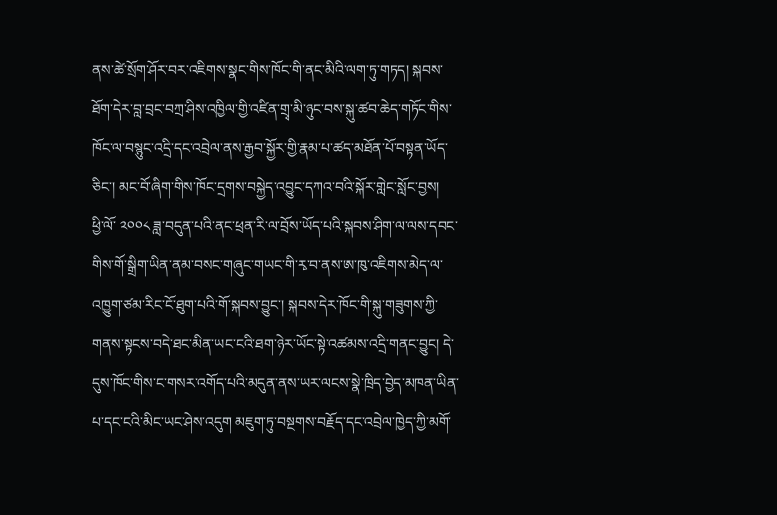ནས་ཚེ་སྲོག་ཤོར་བར་འཇིགས་སྣང་གིས་ཁོང་གི་ནང་མིའི་ལག་ཏུ་གཏད། སྐབས་ཐོག་དེར་བླ་བྲང་བཀྲ་ཤིས་འཁྱིལ་གྱི་འཛིན་གྲྭ་མི་ཉུང་བས་སྐུ་ཚབ་ཆེད་གཏོང་གིས་ཁོང་ལ་བསྙུང་འདྲི་དང་འབྲེལ་ནས་རྒྱབ་སྐྱོར་གྱི་རྣམ་པ་ཚད་མཐོན་པོ་བསྟན་ཡོད་ཅིང་། མང་བོ་ཞིག་གིས་ཁོང་དྲགས་བསྐྱེད་འབྱུང་དཀའ་བའི་སྐོར་གླེང་སློང་བྱས།
ཕྱི་ལོ་ ༢༠༠༨ ཟླ་བདུན་པའི་ནང་ཕྲན་རི་ལ་བྲོས་ཡོད་པའི་སྐབས་ཤིག་ལ་ལས་དབང་གིས་གོ་སྒྲིག་ཡིན་ནམ་བསང་གཞུང་གཡང་གི་རྭ་བ་ནས་ཨ་ཁུ་འཇིགས་མེད་ལ་འཁྱུག་ཙམ་རིང་ངོ་ཐུག་པའི་གོ་སྐབས་བྱུང་། སྐབས་དེར་ཁོང་གི་སྐུ་གཟུགས་ཀྱི་གནས་སྟངས་བདེ་ཐང་མིན་ཡང་ངའི་ཐག་ཉེར་ཡོང་སྟེ་འཚམས་འདྲི་གནང་བྱུང། དེ་དུས་ཁོང་གིས་ང་གསར་འགོད་པའི་མདུན་ནས་ཡར་ལངས་སྣེ་ཁྲིད་བྱེད་མཁན་ཡིན་པ་དང་ངའི་མིང་ཡང་ཤེས་འདུག མཇུག་ཏུ་བསྔགས་བརྗོད་དང་འབྲེལ་ཁྱེད་ཀྱི་མགོ་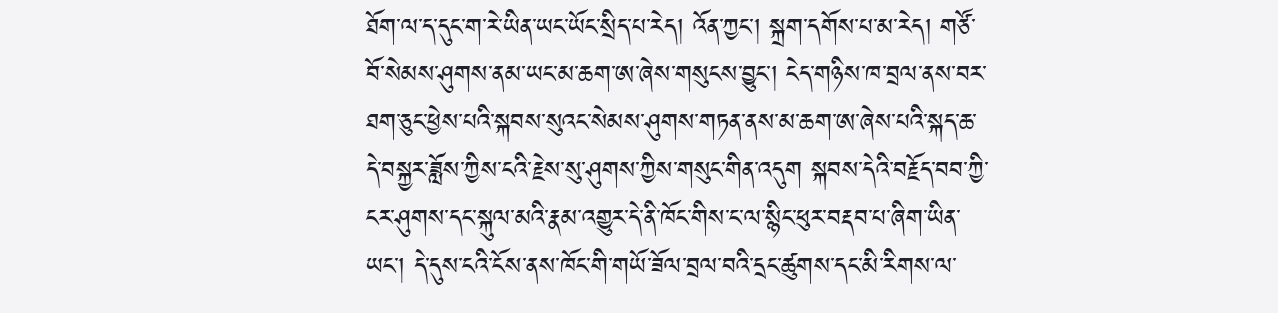ཐོག་ལ་ད་དུང་ག་རེ་ཡིན་ཡང་ཡོང་སྲིད་པ་རེད། འོན་ཀྱང་། སྐྲག་དགོས་པ་མ་རེད། གཙོ་བོ་སེམས་ཤུགས་ནམ་ཡང་མ་ཆག་ཨ་ཞེས་གསུངས་བྱུང་། ངེད་གཉིས་ཁ་བྲལ་ནས་བར་ཐག་ཅུང་ཕྱེས་པའི་སྐབས་སུའང་སེམས་ཤུགས་གཏན་ནས་མ་ཆག་ཨ་ཞེས་པའི་སྐད་ཆ་དེ་བསྐྱར་ཟློས་ཀྱིས་ངའི་རྗེས་སུ་ཤུགས་ཀྱིས་གསུང་གིན་འདུག སྐབས་དེའི་བརྗོད་བབ་ཀྱི་ངར་ཤུགས་དང་སྐུལ་མའི་རྣམ་འགྱུར་དེ་ནི་ཁོང་གིས་ང་ལ་སྙིང་ཕུར་བརྡབ་པ་ཞིག་ཡིན་ཡང་། དེ་དུས་ངའི་ངོས་ནས་ཁོང་གི་གཡོ་ཟོལ་བྲལ་བའི་དྲང་ཚུགས་དང་མི་རིགས་ལ་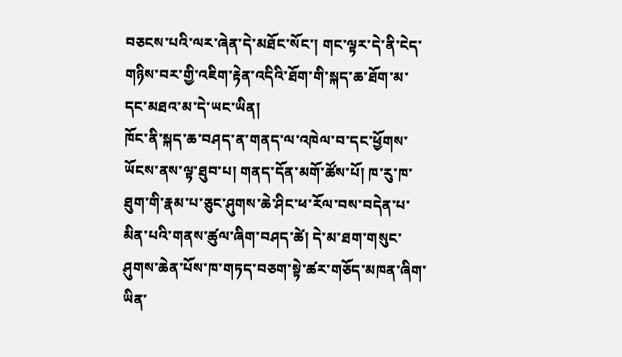བཅངས་པའི་ལར་ཞེན་དེ་མཐོང་སོང་། གང་ལྟར་དེ་ནི་ངེད་གཉིས་བར་གྱི་འཇིག་རྟེན་འདིའི་ཐོག་གི་སྐད་ཆ་ཐོག་མ་དང་མཐའ་མ་དེ་ཡང་ཡིན།
ཁོང་ནི་སྐད་ཆ་བཤད་ན་གནད་ལ་འཁེལ་བ་དང་ཕྱོགས་ཡོངས་ནས་ལྟ་ཐུབ་པ། གནད་དོན་མགོ་ཚོས་པོ། ཁ་རུ་ཁ་ཐུག་གི་རྣམ་པ་ཅུང་ཤུགས་ཆེ་ཤིང་ཕ་རོལ་བས་བདེན་པ་མིན་པའི་གནས་ཚུལ་ཞིག་བཤད་ཚེ། དེ་མ་ཐག་གསུང་ཤུགས་ཆེན་པོས་ཁ་གཏད་བཅག་སྟེ་ཚར་གཅོད་མཁན་ཞིག་ཡིན་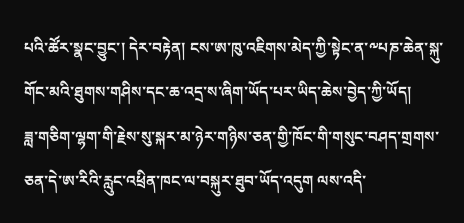པའི་ཚོར་སྣང་བྱུང་། དེར་བརྟེན། ངས་ཨ་ཁུ་འཇིགས་མེད་ཀྱི་སྟེང་ན་༸པཎ་ཆེན་སྐུ་གོང་མའི་ཐུགས་གཤིས་དང་ཆ་འདྲ་ས་ཞིག་ཡོད་པར་ཡིད་ཆེས་བྱེད་ཀྱི་ཡོད།
ཟླ་གཅིག་ལྷག་གི་རྗེས་སུ་སྐར་མ་ཉེར་གཉིས་ཅན་གྱི་ཁོང་གི་གསུང་བཤད་གྲགས་ཅན་དེ་ཨ་རིའི་རླུང་འཕྲིན་ཁང་ལ་བསྐུར་ཐུབ་ཡོད་འདུག ལས་འདི་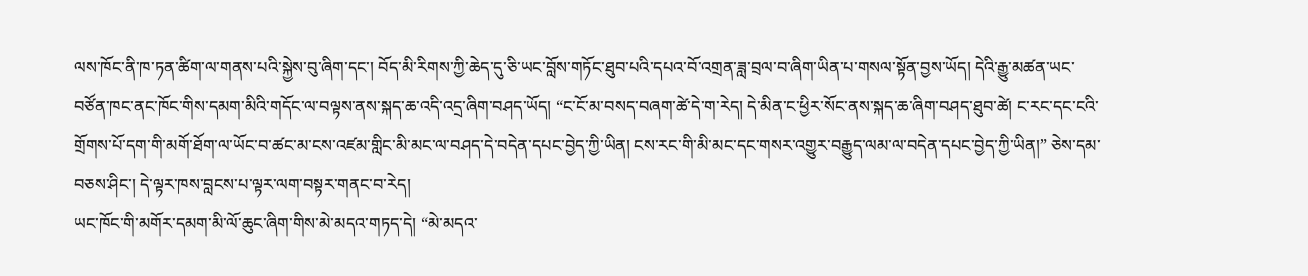ལས་ཁོང་ནི་ཁ་ཏན་ཚིག་ལ་གནས་པའི་སྐྱེས་བུ་ཞིག་དང་། བོད་མི་རིགས་ཀྱི་ཆེད་དུ་ཅི་ཡང་བློས་གཏོང་ཐུབ་པའི་དཔའ་བོ་འགྲན་ཟླ་བྲལ་བ་ཞིག་ཡིན་པ་གསལ་སྟོན་བྱས་ཡོད། དེའི་རྒྱུ་མཚན་ཡང་བཙོན་ཁང་ནང་ཁོང་གིས་དམག་མིའི་གདོང་ལ་བལྟས་ནས་སྐད་ཆ་འདི་འདྲ་ཞིག་བཤད་ཡོད། “ང་ངོ་མ་བསད་བཞག་ཚེ་དེ་ག་རེད། དེ་མིན་ང་ཕྱིར་སོང་ནས་སྐད་ཆ་ཞིག་བཤད་ཐུབ་ཚེ། ང་རང་དང་ངའི་གྲོགས་པོ་དག་གི་མགོ་ཐོག་ལ་ཡོང་བ་ཚང་མ་ངས་འཛམ་གླིང་མི་མང་ལ་བཤད་དེ་བདེན་དཔང་བྱེད་ཀྱི་ཡིན། ངས་རང་གི་མི་མང་དང་གསར་འགྱུར་བརྒྱུད་ལམ་ལ་བདེན་དཔང་བྱེད་ཀྱི་ཡིན།” ཅེས་དམ་བཅས་ཤིང་། དེ་ལྟར་ཁས་བླངས་པ་ལྟར་ལག་བསྟར་གནང་བ་རེད།
ཡང་ཁོང་གི་མགོར་དམག་མི་ལོ་ཆུང་ཞིག་གིས་མེ་མདའ་གཏད་དེ། “མེ་མདའ་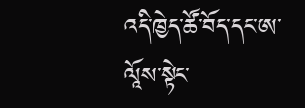འདི་ཁྱེད་ཚོ་བོད་དང་ཨ་ལཱོས་སྟེང་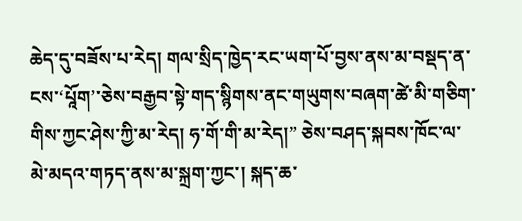ཆེད་དུ་བཟོས་པ་རེད། གལ་སྲིད་ཁྱེད་རང་ཡག་པོ་བྱས་ནས་མ་བསྡད་ན་ངས་‘པཱོག’་ཅེས་བརྒྱབ་སྟེ་གད་སྙིགས་ནང་གཡུགས་བཞག་ཚེ་མི་གཅིག་གིས་ཀྱང་ཤེས་ཀྱི་མ་རེད། ཧ་གོ་གི་མ་རེད།” ཅེས་བཤད་སྐབས་ཁོང་ལ་མེ་མདའ་གཏད་ནས་མ་སྐྲག་ཀྱང་། སྐད་ཆ་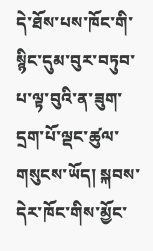དེ་ཐོས་པས་ཁོང་གི་སྙིང་དུམ་བུར་བཏུབ་པ་ལྟ་བུའི་ན་ཟུག་དྲག་པོ་ལྡང་ཚུལ་གསུངས་ཡོད། སྐབས་དེར་ཁོང་གིས་མྱོང་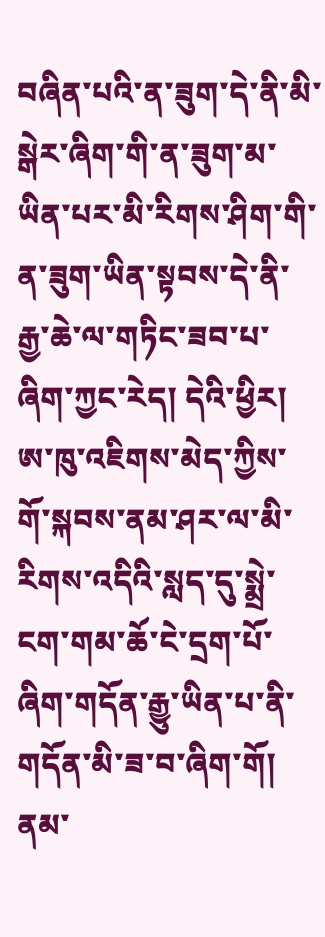བཞིན་པའི་ན་ཟུག་དེ་ནི་མི་སྒེར་ཞིག་གི་ན་ཟུག་མ་ཡིན་པར་མི་རིགས་ཤིག་གི་ན་ཟུག་ཡིན་སྟབས་དེ་ནི་རྒྱ་ཆེ་ལ་གཏིང་ཟབ་པ་ཞིག་ཀྱང་རེད། དེའི་ཕྱིར། ཨ་ཁུ་འཇིགས་མེད་ཀྱིས་གོ་སྐབས་ནམ་ཤར་ལ་མི་རིགས་འདིའི་སླད་དུ་སྨྲེ་ངག་གམ་ཆོ་ངེ་དྲག་པོ་ཞིག་གདོན་རྒྱུ་ཡིན་པ་ནི་གདོན་མི་ཟ་བ་ཞིག་གོ།
ནམ་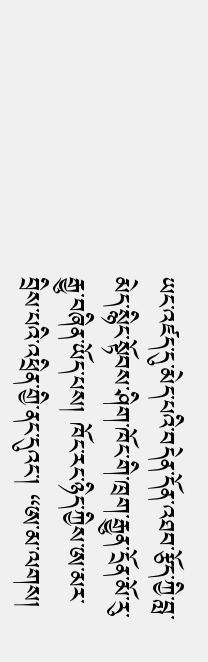ཡང་འཛད་དུ་མེད་པའི་བདེན་དོན་འཐབ་རྩོད་ཀྱི་བླ་མེད་སྙིང་སྟོབས་ཤིག་ཁོང་གི་ཁྲག་རྒྱུན་དྲོན་མོ་རུ་རྒྱུ་བཞིན་ཡོད་པས། ཁོང་རང་ཉིད་ཀྱིས་ཨ་མར་བྲིས་པའི་འཕྲིན་གྱི་ནང་དུའང་། “ཨ་མ་ལགས།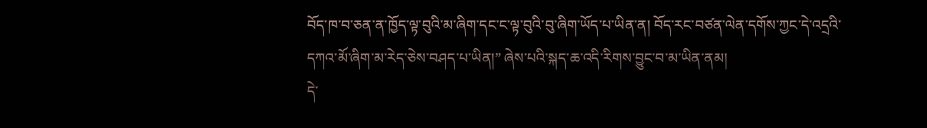བོད་ཁ་བ་ཅན་ན་ཁྱོད་ལྟ་བུའི་མ་ཞིག་དང་ང་ལྟ་བུའི་བུ་ཞིག་ཡོད་པ་ཡིན་ན། བོད་རང་བཙན་ལེན་དགོས་ཀྱང་དེ་འདྲའི་དཀའ་མོ་ཞིག་མ་རེད་ཅེས་བཤད་པ་ཡིན།” ཞེས་པའི་སྐད་ཆ་འདི་རིགས་བྱུང་བ་མ་ཡིན་ནམ།
དེ་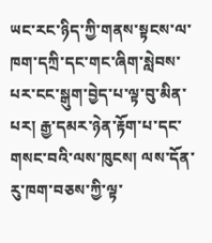ཡང་རང་ཉིད་ཀྱི་གནས་སྟངས་ལ་ཁག་དཀྲི་དང་གང་ཞིག་སླེབས་པར་ངང་སྒུག་བྱེད་པ་ལྟ་བུ་མིན་པར། རྒྱ་དམར་ཉེན་རྟོག་པ་དང་གསང་བའི་ལས་ཁུངས། ལས་དོན་རུ་ཁག་བཅས་ཀྱི་ལྟ་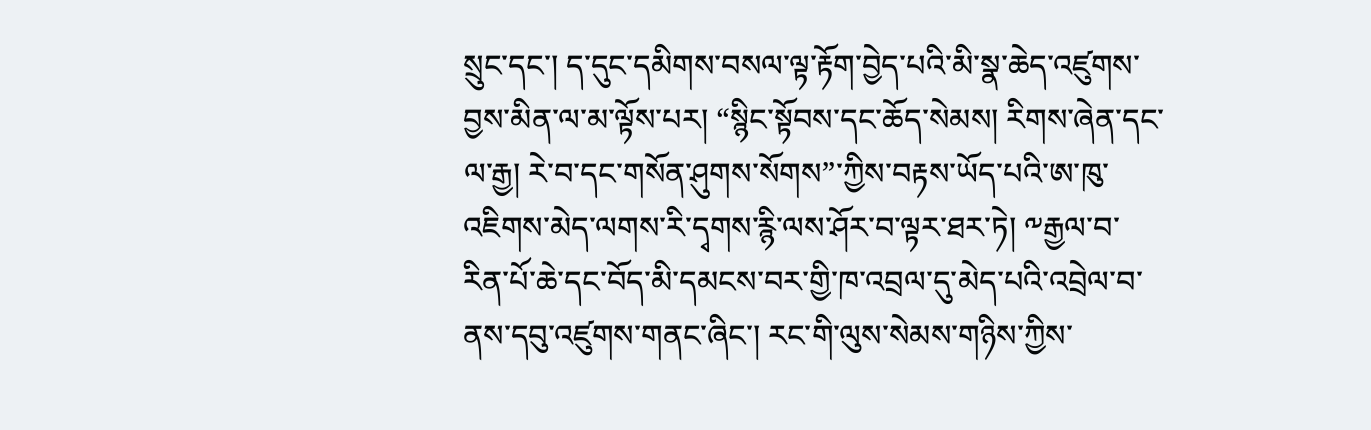སྲུང་དང་། ད་དུང་དམིགས་བསལ་ལྟ་རྟོག་བྱེད་པའི་མི་སྣ་ཆེད་འཛུགས་བྱས་མིན་ལ་མ་ལྟོས་པར། “སྙིང་སྟོབས་དང་ཆོད་སེམས། རིགས་ཞེན་དང་ལ་རྒྱ། རེ་བ་དང་གསོན་ཤུགས་སོགས”་ཀྱིས་བརྟས་ཡོད་པའི་ཨ་ཁུ་འཇིགས་མེད་ལགས་རི་དྭགས་རྙི་ལས་ཤོར་བ་ལྟར་ཐར་ཏེ། ༸རྒྱལ་བ་རིན་པོ་ཆེ་དང་བོད་མི་དམངས་བར་གྱི་ཁ་འབྲལ་དུ་མེད་པའི་འབྲེལ་བ་ནས་དབུ་འཛུགས་གནང་ཞིང་། རང་གི་ལུས་སེམས་གཉིས་ཀྱིས་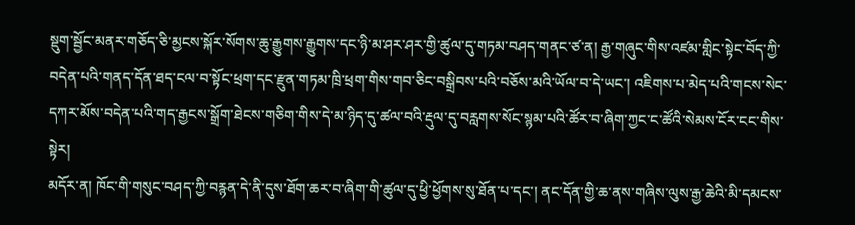སྡུག་སྦྱོང་མནར་གཅོད་ཅི་མྱངས་སྐོར་སོགས་ཆུ་རྒྱུགས་རྒྱུགས་དང་ཉི་མ་ཤར་ཤར་གྱི་ཚུལ་དུ་གཏམ་བཤད་གནང་ཙ་ན། རྒྱ་གཞུང་གིས་འཛམ་གླིང་སྟེང་བོད་ཀྱི་བདེན་པའི་གནད་དོན་ཐད་ངལ་བ་སྟོང་ཕྲག་དང་རྫུན་གཏམ་ཁྲི་ཕྲག་གིས་གབ་ཅིང་བསྒྲིབས་པའི་བཅོས་མའི་ཡོལ་བ་དེ་ཡང་། འཇིགས་པ་མེད་པའི་གངས་སེང་དཀར་མོས་བདེན་པའི་གད་རྒྱངས་སྒྲོག་ཐེངས་གཅིག་གིས་དེ་མ་ཉིད་དུ་ཚལ་བའི་རྡུལ་དུ་བརླགས་སོང་སྙམ་པའི་ཚོར་བ་ཞིག་ཀྱང་ང་ཚོའི་སེམས་ངོར་ངང་གིས་སྟེར།
མདོར་ན། ཁོང་གི་གསུང་བཤད་ཀྱི་བརྙན་དེ་ནི་དུས་ཐོག་ཆར་བ་ཞིག་གི་ཚུལ་དུ་ཕྱི་ཕྱོགས་སུ་ཐོན་པ་དང་། ནང་དོན་གྱི་ཆ་ནས་གཞིས་ལུས་རྒྱ་ཆེའི་མི་དམངས་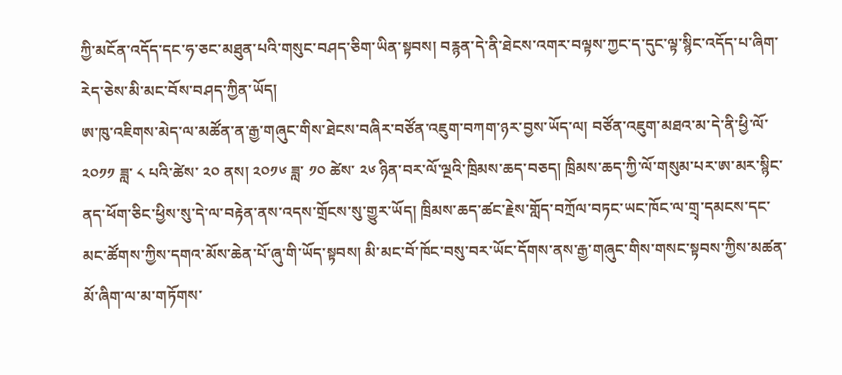ཀྱི་མངོན་འདོད་དང་ཧ་ཅང་མཐུན་པའི་གསུང་བཤད་ཅིག་ཡིན་སྟབས། བརྙན་དེ་ནི་ཐེངས་འགར་བལྟས་ཀྱང་ད་དུང་ལྟ་སྙིང་འདོད་པ་ཞིག་རེད་ཅེས་མི་མང་བོས་བཤད་ཀྱིན་ཡོད།
ཨ་ཁུ་འཇིགས་མེད་ལ་མཚོན་ན་རྒྱ་གཞུང་གིས་ཐེངས་བཞིར་བཙོན་འཇུག་བཀག་ཉར་བྱས་ཡོད་ལ། བཙོན་འཇུག་མཐའ་མ་དེ་ནི་ཕྱི་ལོ་ ༢༠༡༡ ཟླ་ ༨ པའི་ཚེས་ ༢༠ ནས། ༢༠༡༦ ཟླ་ ༡༠ ཚེས་ ༢༦ ཉིན་བར་ལོ་ལྔའི་ཁྲིམས་ཆད་བཅད། ཁྲིམས་ཆད་ཀྱི་ལོ་གསུམ་པར་ཨ་མར་སྙིང་ནད་ཕོག་ཅིང་ཕྱིས་སུ་དེ་ལ་བརྟེན་ནས་འདས་གྲོངས་སུ་གྱུར་ཡོད། ཁྲིམས་ཆད་ཚང་རྗེས་གློད་བཀྲོལ་བཏང་ཡང་ཁོང་ལ་གྲྭ་དམངས་དང་མང་ཚོགས་ཀྱིས་དགའ་མོས་ཆེན་པོ་ཞུ་གི་ཡོད་སྟབས། མི་མང་བོ་ཁོང་བསུ་བར་ཡོང་དོགས་ནས་རྒྱ་གཞུང་གིས་གསང་སྟབས་ཀྱིས་མཚན་མོ་ཞིག་ལ་མ་གཏོགས་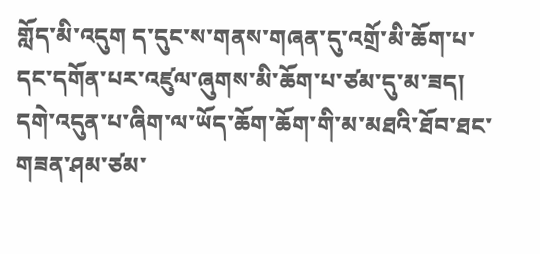གློད་མི་འདུག ད་དུང་ས་གནས་གཞན་དུ་འགྲོ་མི་ཆོག་པ་དང་དགོན་པར་འཛུལ་ཞུགས་མི་ཆོག་པ་ཙམ་དུ་མ་ཟད། དགེ་འདུན་པ་ཞིག་ལ་ཡོད་ཆོག་ཆོག་གི་མ་མཐའི་ཐོབ་ཐང་གཟན་ཤམ་ཙམ་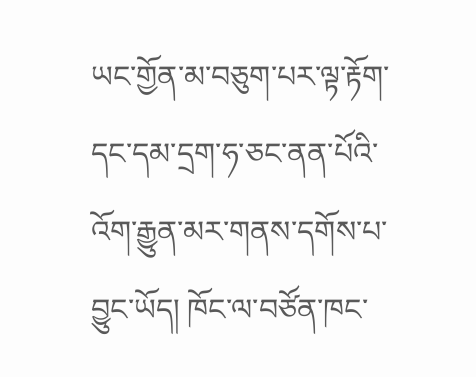ཡང་གྱོན་མ་བཅུག་པར་ལྟ་རྟོག་དང་དམ་དྲག་ཧ་ཅང་ནན་པོའི་འོག་རྒྱུན་མར་གནས་དགོས་པ་བྱུང་ཡོད། ཁོང་ལ་བཙོན་ཁང་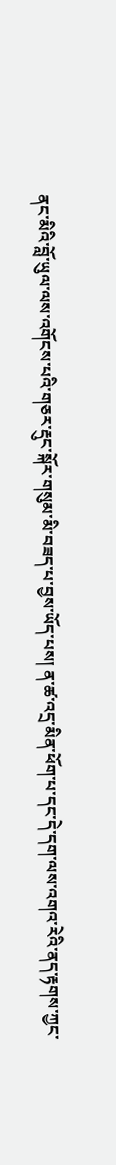ནང་མིའི་བློ་ཡུལ་ལས་འགོངས་པའི་གཅར་རྡུང་སྐོར་གསུམ་མི་བཟད་པ་བྱས་ཡོད་པས། ན་ཚ་འདྲ་མིན་ཕོག་པ་དང་དེ་དག་ལས་འགའ་རེའི་ནད་རྟགས་ཀྱང་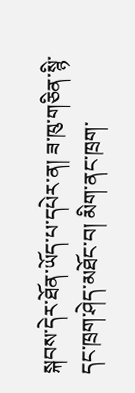སྐབས་དེར་ཐོན་ཡོད་པ་དཔེར་ན། ཟ་ཁུ་གཅིན་སྙི་དང་ཁྲག་ཤེད་མཐོང་བ། མིག་ནང་ཁྲག་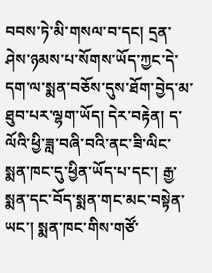བབས་ཏེ་མི་གསལ་བ་དང། དྲན་ཤེས་ཉམས་པ་སོགས་ཡོད་ཀྱང་དེ་དག་ལ་སྨན་བཅོས་དུས་ཐོག་བྱེད་མ་ཐུབ་པར་ལྷག་ཡོད། དེར་བརྟེན། ད་ལོའི་ཕྱི་ཟླ་བཞི་བའི་ནང་ཟི་ལིང་སྨན་ཁང་དུ་ཕྱིན་ཡོད་པ་དང་། རྒྱ་སྨན་དང་བོད་སྨན་གང་མང་བསྟེན་ཡང་། སྨན་ཁང་གིས་གཙོ་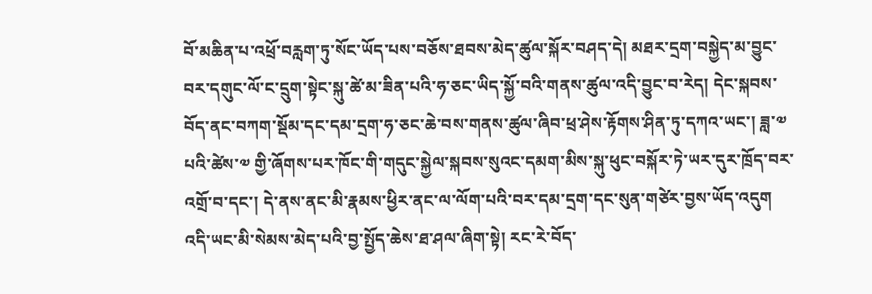བོ་མཆིན་པ་འཕྲོ་བརླག་ཏུ་སོང་ཡོད་པས་བཅོས་ཐབས་མེད་ཚུལ་སྐོར་བཤད་དེ། མཐར་དྲག་བསྐྱེད་མ་བྱུང་བར་དགུང་ལོ་ང་དྲུག་སྟེང་སྐུ་ཚེ་མ་ཟིན་པའི་ཧ་ཅང་ཡིད་སྐྱོ་བའི་གནས་ཚུལ་འདི་བྱུང་བ་རེད། དེང་སྐབས་བོད་ནང་བཀག་སྡོམ་དང་དམ་དྲག་ཧ་ཅང་ཆེ་བས་གནས་ཚུལ་ཞིབ་ཕྲ་ཤེས་རྟོགས་ཤིན་ཏུ་དཀའ་ཡང་། ཟླ་༧ པའི་ཚེས་༧ གྱི་ཞོགས་པར་ཁོང་གི་གདུང་སྐྱེལ་སྐབས་སུའང་དམག་མིས་སྐུ་ཕུང་བསྐོར་ཏེ་ཡར་དུར་ཁྲོད་བར་འགྲོ་བ་དང་། དེ་ནས་ནང་མི་རྣམས་ཕྱིར་ནང་ལ་ལོག་པའི་བར་དམ་དྲག་དང་སུན་གཙེར་བྱས་ཡོད་འདུག འདི་ཡང་མི་སེམས་མེད་པའི་བྱ་སྤྱོད་ཆེས་ཐ་ཤལ་ཞིག་སྟེ། རང་རེ་བོད་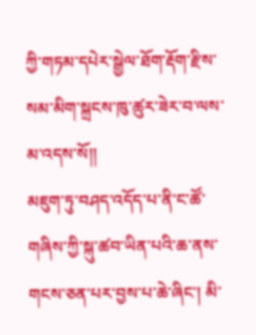ཀྱི་གཏམ་དཔེར་སྒྱེལ་ཐོག་རྡོག་རྫིས་སམ་མིག་སྐྲངས་ཁུ་ཚུར་ཟེར་བ་ལས་མ་འདས་སོ།།
མཇུག་ཏུ་བཤད་འདོད་པ་ནི་ང་ཚོ་གཞིས་ཀྱི་སྐུ་ཚབ་ཡིན་པའི་ཆ་ནས་གངས་ཅན་པར་བྱས་པ་ཆེ་ཞིང་། མི་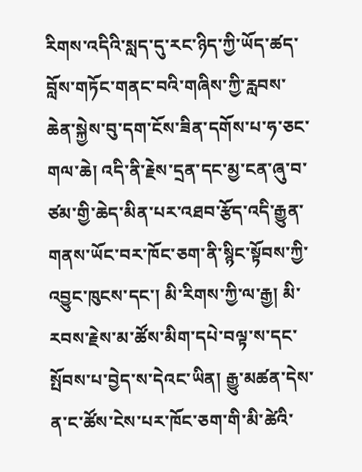རིགས་འདིའི་སླད་དུ་རང་ཉིད་ཀྱི་ཡོད་ཚད་བློས་གཏོང་གནང་བའི་གཞིས་ཀྱི་རླབས་ཆེན་སྐྱེས་བུ་དག་ངོས་ཟིན་དགོས་པ་ཧ་ཅང་གལ་ཆེ། འདི་ནི་རྗེས་དྲན་དང་མྱ་ངན་ཞུ་བ་ཙམ་གྱི་ཆེད་མིན་པར་འཐབ་རྩོད་འདི་རྒྱུན་གནས་ཡོང་བར་ཁོང་ཅག་ནི་སྙིང་སྟོབས་ཀྱི་འབྱུང་ཁུངས་དང་། མི་རིགས་ཀྱི་ལ་རྒྱ། མི་རབས་རྗེས་མ་ཚོས་མིག་དཔེ་བལྟ་ས་དང་སྤོབས་པ་བྱེད་ས་དེའང་ཡིན། རྒྱུ་མཚན་དེས་ན་ང་ཚོས་ངེས་པར་ཁོང་ཅག་གི་མི་ཚེའི་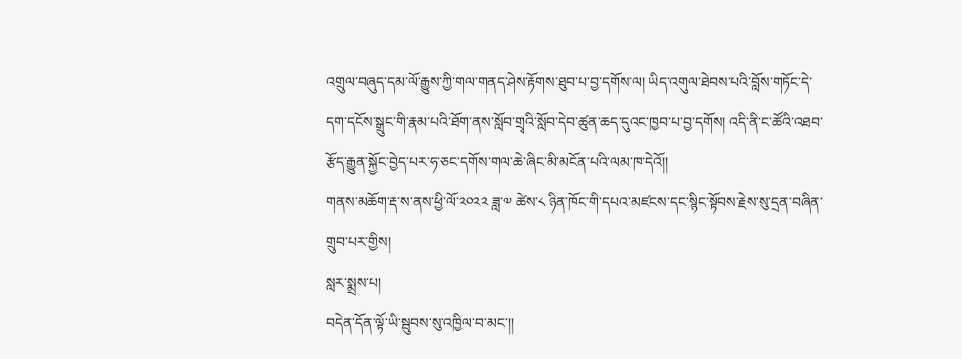འགྲུལ་བཞུད་དམ་ལོ་རྒྱུས་ཀྱི་གལ་གནད་ཤེས་རྟོགས་ཐུབ་པ་བྱ་དགོས་ལ། ཡིད་འགུལ་ཐེབས་པའི་བློས་གཏོང་དེ་དག་དངོས་སྒྲུང་གི་རྣམ་པའི་ཐོག་ནས་སློབ་གྲྭའི་སློབ་དེབ་ཚུན་ཆད་དུའང་ཁྱབ་པ་བྱ་དགོས། འདི་ནི་ང་ཚོའི་འཐབ་རྩོད་རྒྱུན་སྐྱོང་བྱེད་པར་ཧ་ཅང་དགོས་གལ་ཆེ་ཞིང་མི་མངོན་པའི་ལམ་ཁ་དེའོ།།
གནས་མཆོག་རྡ་ས་ནས་ཕྱི་ལོ་༢༠༢༢ ཟླ་༧ ཚེས་༨ ཉིན་ཁོང་གི་དཔའ་མཛངས་དང་སྙིང་སྟོབས་རྗེས་སུ་དྲན་བཞིན་གྲུབ་པར་གྱིས།
སླར་སྨྲས་པ།
བདེན་དོན་ལྟོ་ཡི་སྦུབས་སུ་འཁྱིལ་བ་མང་།།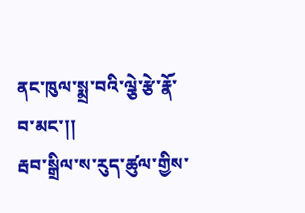ནང་ཁུལ་སྨྲ་བའི་ལྕེ་རྩེ་རྣོ་བ་མང་།།
རྦབ་སྒྲིལ་ས་རུད་ཚུལ་གྱིས་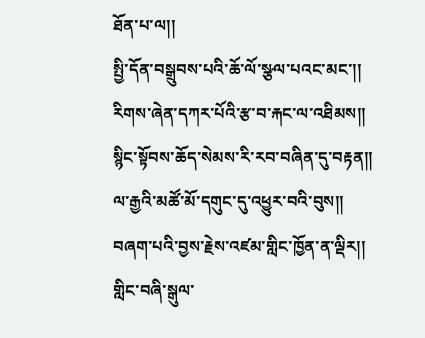ཐོན་པ་ལ།།
སྤྱི་དོན་བསྒྲུབས་པའི་ཆོ་ལོ་སྩལ་པའང་མང་།།
རིགས་ཞེན་དཀར་པོའི་རྩ་བ་རྐང་ལ་འཐིམས།།
སྙིང་སྟོབས་ཆོད་སེམས་རི་རབ་བཞིན་དུ་བརྟན།།
ལ་རྒྱའི་མཚོ་མོ་དགུང་དུ་འཕྱུར་བའི་བུས།།
བཞག་པའི་བྱས་རྗེས་འཛམ་གླིང་ཁྱོན་ན་ལྡིར།།
གླིང་བཞི་སྒུལ་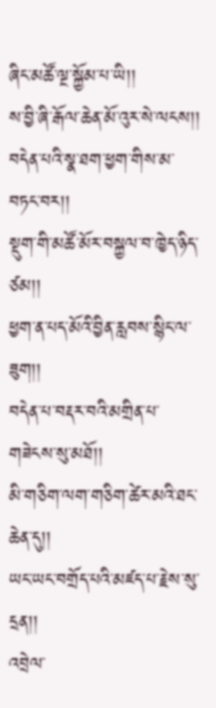ཞིང་མཚོ་ལྔ་སྐྱོམ་པ་ཡི།།
ས་བྱི་ཞི་རྒོལ་ཆེན་མོ་འུར་སེ་ལངས།།
བདེན་པའི་སྣ་ཐག་ཕྱག་གིས་མ་བཏང་བར།།
སྡུག་གི་མཚོ་མོར་བསྐྱལ་བ་ཁྱེད་ཉིད་ཙམ།།
ཕྱག་ན་པད་མོའི་བྱིན་རླབས་སྙིང་ལ་ཟུག།།
བདེན་པ་བརྡར་བའི་མགྲིན་པ་གཟེངས་སུ་མཐོ།།
མི་གཅིག་ལག་གཅིག་ཚེར་མའི་ཐང་ཆེན་དུ།།
ཡང་ཡང་བགྲོད་པའི་མཛད་པ་རྗེས་སུ་དྲན།།
འབྲེལ་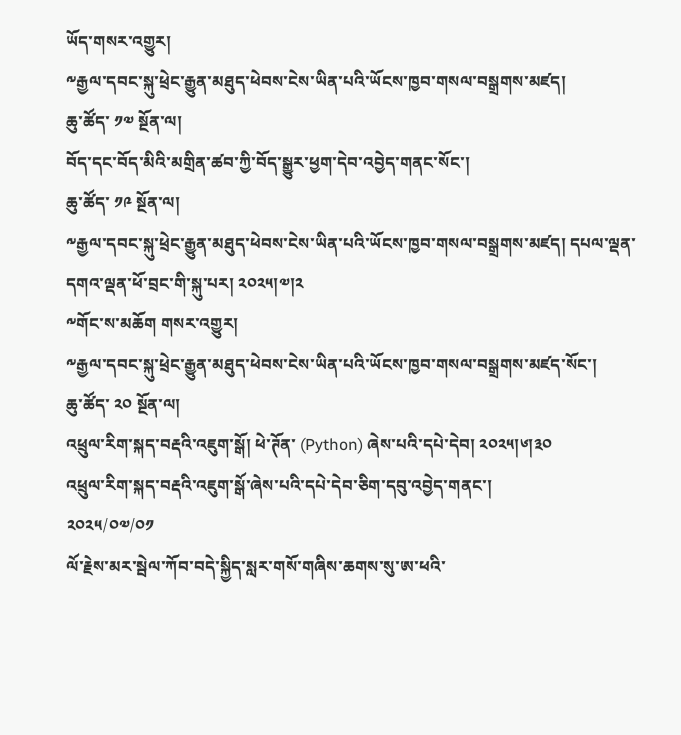ཡོད་གསར་འགྱུར།
༸རྒྱལ་དབང་སྐུ་ཕྲེང་རྒྱུན་མཐུད་ཕེབས་ངེས་ཡིན་པའི་ཡོངས་ཁྱབ་གསལ་བསྒྲགས་མཛད།
ཆུ་ཚོད་ ༡༧ སྔོན་ལ།
བོད་དང་བོད་མིའི་མགྲིན་ཚབ་ཀྱི་བོད་སྒྱུར་ཕྱག་དེབ་འབྱེད་གནང་སོང་།
ཆུ་ཚོད་ ༡༩ སྔོན་ལ།
༸རྒྱལ་དབང་སྐུ་ཕྲེང་རྒྱུན་མཐུད་ཕེབས་ངེས་ཡིན་པའི་ཡོངས་ཁྱབ་གསལ་བསྒྲགས་མཛད། དཔལ་ལྡན་དགའ་ལྡན་ཕོ་བྲང་གི་སྐུ་པར། ༢༠༢༥།༧།༢
༸གོང་ས་མཆོག གསར་འགྱུར།
༸རྒྱལ་དབང་སྐུ་ཕྲེང་རྒྱུན་མཐུད་ཕེབས་ངེས་ཡིན་པའི་ཡོངས་ཁྱབ་གསལ་བསྒྲགས་མཛད་སོང་།
ཆུ་ཚོད་ ༢༠ སྔོན་ལ།
འཕྲུལ་རིག་སྐད་བརྡའི་འཇུག་སྒོ། ཕེ་ཊོན་ (Python) ཞེས་པའི་དཔེ་དེབ། ༢༠༢༥།༦།༣༠
འཕྲུལ་རིག་སྐད་བརྡའི་འཇུག་སྒོ་ཞེས་པའི་དཔེ་དེབ་ཅིག་དབུ་འབྱེད་གནང་།
༢༠༢༥/༠༧/༠༡
ལོ་རྗེས་མར་སྦེལ་ཀོབ་བདེ་སྐྱིད་སླར་གསོ་གཞིས་ཆགས་སུ་ཨ་ཕའི་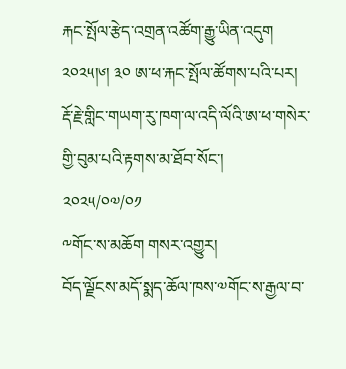རྐང་སྤོལ་རྩེད་འགྲན་འཚོག་རྒྱུ་ཡིན་འདུག ༢༠༢༥།༦། ༣༠ ཨ་ཕ་རྐང་སྤོལ་ཚོགས་པའི་པར།
རྡོ་རྗེ་གླིང་གཡག་རུ་ཁག་ལ་འདི་ལོའི་ཨ་ཕ་གསེར་གྱི་བུམ་པའི་རྟགས་མ་ཐོབ་སོང་།
༢༠༢༥/༠༧/༠༡
༸གོང་ས་མཆོག གསར་འགྱུར།
བོད་ལྗོངས་མདོ་སྨད་ཆོལ་ཁས་༧གོང་ས་རྒྱལ་བ་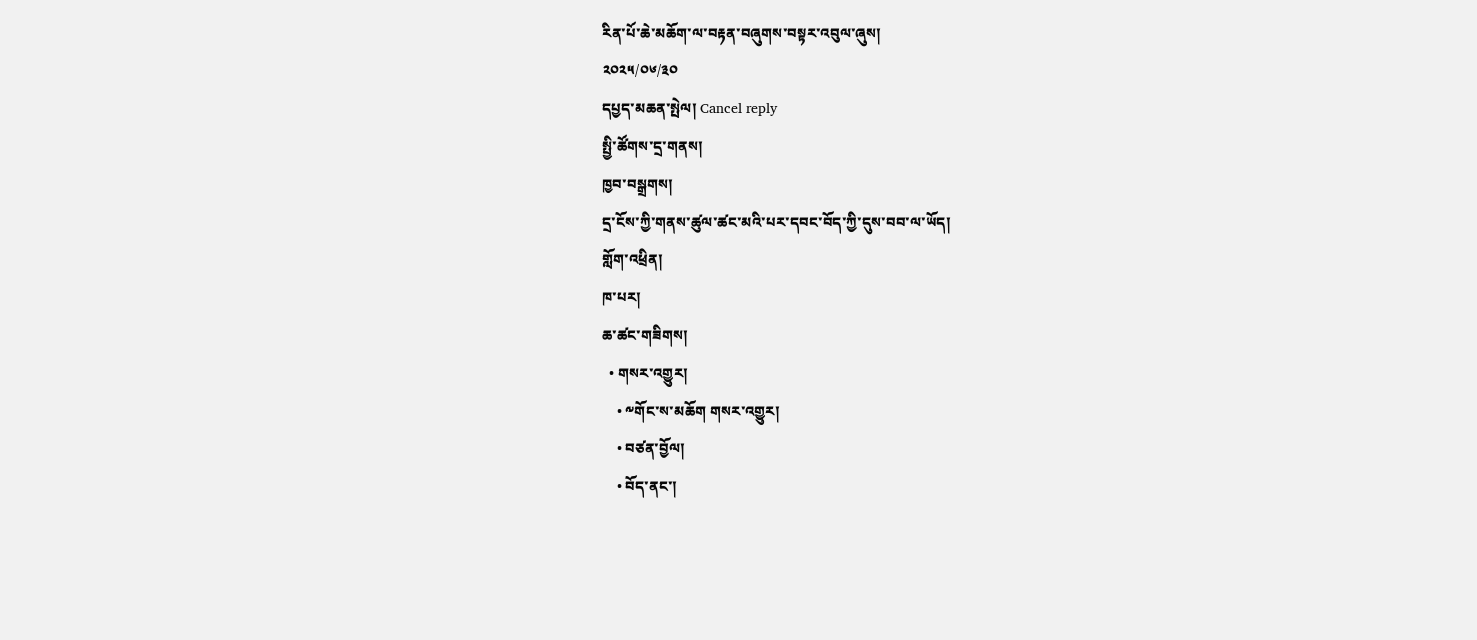རིན་པོ་ཆེ་མཆོག་ལ་བརྟན་བཞུགས་བསྟར་འབུལ་ཞུས།
༢༠༢༥/༠༦/༣༠
དཔྱད་མཆན་སྤེལ། Cancel reply
སྤྱི་ཚོགས་དྲ་གནས།
ཁྱབ་བསྒྲགས།
དྲ་ངོས་ཀྱི་གནས་ཚུལ་ཚང་མའི་པར་དབང་བོད་ཀྱི་དུས་བབ་ལ་ཡོད།
གློག་འཕྲིན།
ཁ་པར།
ཆ་ཚང་གཟིགས།
  • གསར་འགྱུར།
    • ༸གོང་ས་མཆོག གསར་འགྱུར།
    • བཙན་བྱོལ།
    • བོད་ནང་།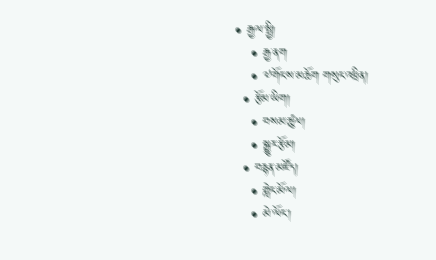• རྒྱལ་སྤྱི།
    • རྒྱ་ནག
    • ༧གོང་ས་མཆོག གསུང་འཕྲིན།
  • རྩོམ་ཡིག།
    • བསམ་ཚུལ།
    • སྒྱུར་རྩོམ།
  • བརྙན་མཛོད།
    • གླེང་མོལ།
    • མེ་ལོང་།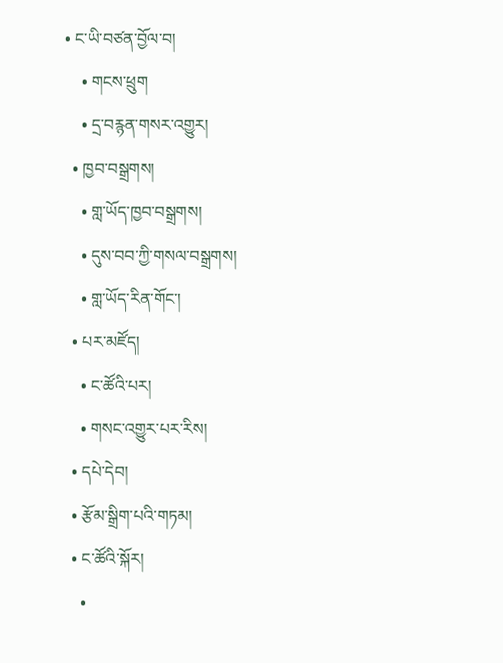• ང་ཡི་བཙན་བྱོལ་བ།
    • གངས་ཕྲུག
    • དྲ་བརྙན་གསར་འགྱུར།
  • ཁྱབ་བསྒྲགས།
    • གླ་ཡོད་ཁྱབ་བསྒྲགས།
    • དུས་བབ་ཀྱི་གསལ་བསྒྲགས།
    • གླ་ཡོད་རིན་གོང་།
  • པར་མཛོད།
    • ང་ཚོའི་པར།
    • གསང་འགྱུར་པར་རིས།
  • དཔེ་དེབ།
  • རྩོམ་སྒྲིག་པའི་གཏམ།
  • ང་ཚོའི་སྐོར།
    •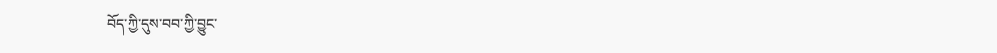བོད་ཀྱི་དུས་བབ་ཀྱི་བྱུང་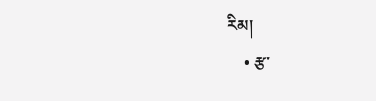རིམ།
    • རྩ་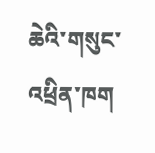ཆེའི་གསུང་འཕྲིན་ཁག